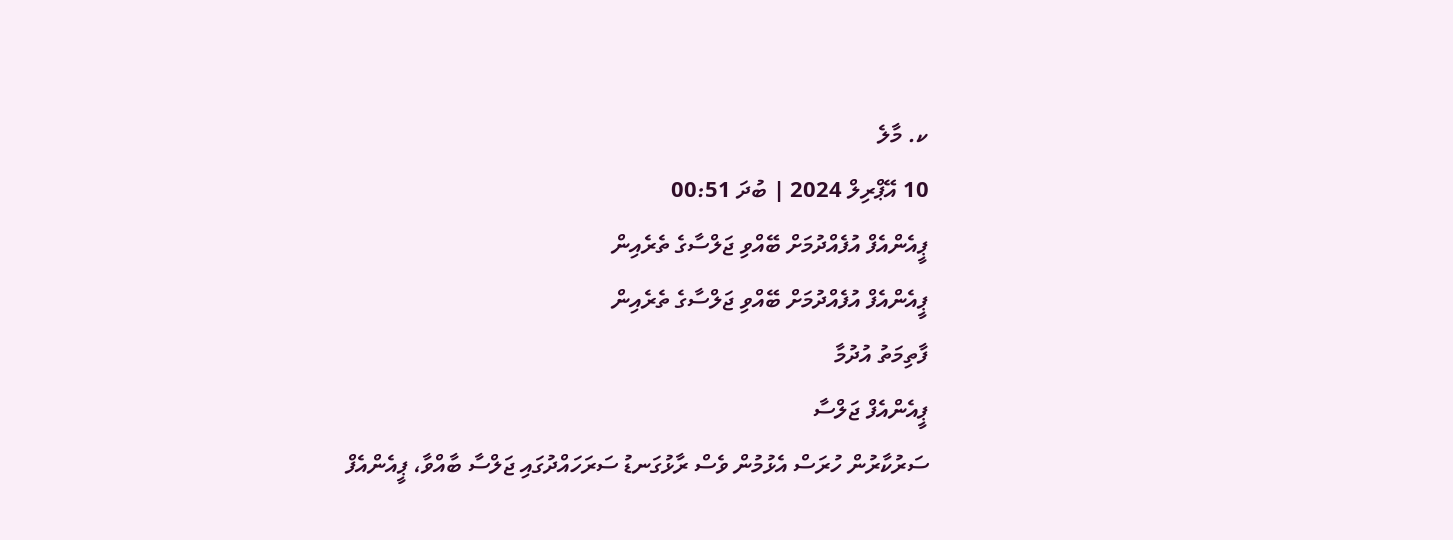ކ. މާލެ
10 އޭޕްރިލް 2024 | ބުދަ 00:51
ޕީއެންއެފް އުފެއްދުމަށް ބޭއްވި ޖަލްސާގެ ތެރެއިން
ޕީއެންއެފް އުފެއްދުމަށް ބޭއްވި ޖަލްސާގެ ތެރެއިން
ފާތިމަތު އުދުމާ
ޕީއެންއެފް ޖަލްސާ
ސަރުކާރުން ހުރަސް އެޅުމުން ވެސް ރާޅުގަނޑު ސަރަހައްދުގައި ޖަލްސާ ބާއްވާ، ޕީއެންއެފް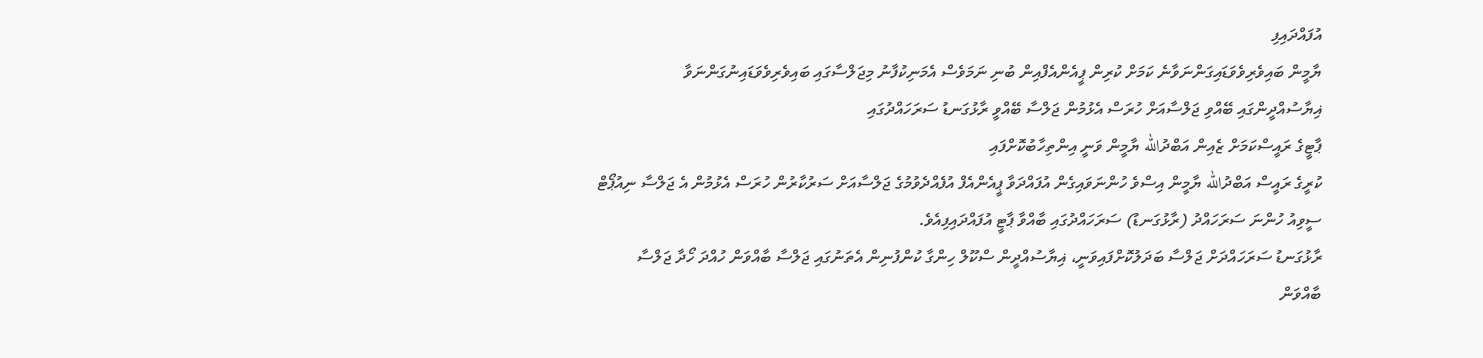އުފައްދައިފި
ޔާމީން ބައިވެރިވެވަޑައިގަންނަވާނެ ކަމަށް ކުރިން ޕީއެންއެފްއިން ބުނި ނަމަވެސް އެމަނިކުފާނު މިޖަލްސާގައި ބައިވެރިވެވަޑައިނުގަންނަވާ
ޣިޔާސުއްދީންގައި ބޭއްވި ޖަލްސާއަށް ހުރަސް އެޅުމުން ޖަލްސާ ބޭއްވީ ރާޅުގަނޑު ސަރަހައްދުގައި
ޕާޓީގެ ރައީސްކަމަށް ޒެއިން އަބްދުالله ޔާމީން ވަނީ އިންތިހާބުކޮށްފައި
ކުރީގެ ރައީސް އަބްދުالله ޔާމީން އިސްވެ ހުންނަވައިގެން އުފައްދަވާ ޕީއެންއެފް އުފެއްދެވުމުގެ ޖަލްސާއަށް ސަރުކާރުން ހުރަސް އެޅުމުން އެ ޖަލްސާ ނިއުޕޯޓް ސީވިއު ހުންނަ ސަރަހައްދު (ރާޅުގަނޑު) ސަރަހައްދުގައި ބާއްވާ ޕާޓީ އުފައްދައިފިއެވެ.
ރާޅުގަނޑު ސަރަހައްދަށް ޖަލްސާ ބަދަލުކޮށްފައިވަނީ، ޣިޔާސުއްދީން ސްކޫލް ހިންގާ ކުންފުނިން އެތަނުގައި ޖަލްސާ ބާއްވަން ހުއްދަ ހޯދާ ޖަލްސާ ބާއްވަން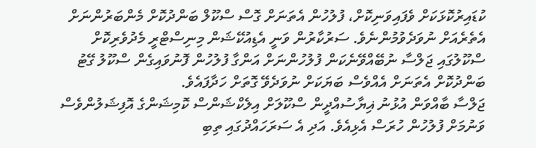ކުޑައިރުކޮޅަކަށް ވެފައިވަނިކޮށް، ފުލުހުން އެތަނަށް ގޮސް ސްކޫލް ބަންދުކޮށް މެންބަރުންނަށް އެތެރެއަށް ނުވަދެވުމުންނެވެ. ސަރުކާރުން ވަނީ އެޑިއުކޭޝަން މިނިސްޓްރީ މެދުވެރިކޮށް ސްކޫލުގައި ޖަލްސާ ނުބޭއްވޭނެކަން ފުލުހުންނަށް އަންގާ ފުލުހުން ފޮނުވައިގެން ސްކޫލު ގޭޓު ބަންދުކޮށް އެތަނަށް އެއްވެސް ބަޔަކަށް ނުވަދެވޭ ގޮތަށް ހަދާފައެވެ.
ޖަލްސާ ބާއްވަން އުޅުނު ޣިޔާސުއްދީން ސްކޫލަށް އިލެކްޝަންސް ކޮމިޝަންގެ އޮފިޝަލުންވެސް ވަނުމަށް ފުލުހުން ހުރަސް އެޅިއެވެ. އަދި އެ ސަރަހައްދުގައި ތިބި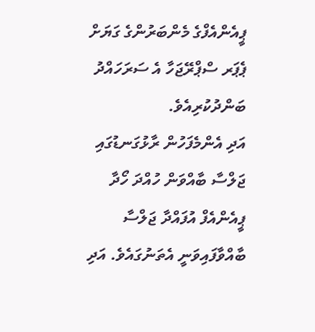ޕީއެންއެފްގެ މެންބަރުންގެ ގަޔަށް ޕެޕަރ ސްޕްރޭޖަހާ އެ ސަރަހައްދު ބަންދުކުރިއެވެ.
އަދި އެންމެފަހުން ރާޅުގަނޑުގައި ޖަލްސާ ބާއްވަން ހުއްދަ ހޯދާ ޕީއެންއެފް އުފައްދާ ޖަލްސާ ބާއްވާފައިވަނީ އެތަނުގައެވެ. އަދި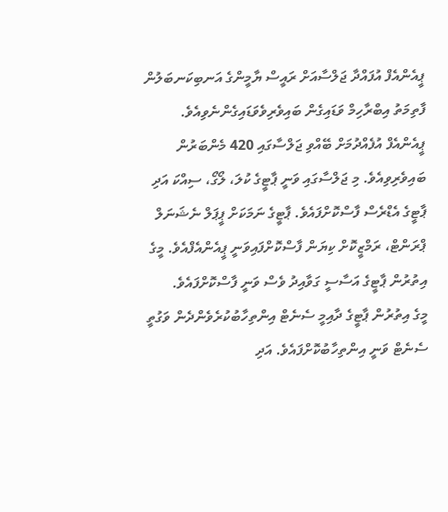ޕީއެންއެފް އުފައްދާ ޖަލްސާއަށް ރައީސް ޔާމީންގެ އަނބިކަނބަލުން ފާތިމަތު އިބްރާހިމް ވަޑައިގެން ބައިވެރިވެވަޑައިގެންނެވިއެވެ.
ޕީއެންއެފް އުފެއްދުމަށް ބޭއްވި ޖަލްސާގައި 420 މެންބަރުން ބައިވެރިވިއެވެ. މި ޖަލްސާގައި ވަނީ ޕާޓީގެ ކުލަ، ލޯގޯ، ސިއްކަ އަދި ޕާޓީގެ އެޑްރެސް ފާސްކޮށްފައެވެ. ޕާޓީގެ ނަމަކަށް ޕީޕަލް ނެޝަނަލް ޕްރަންޓް، ރަމްޒީކޮށް ކިޔަން ފާސްކޮށްފައިވަނީ ޕީއެންއެފްއެވެ. މީގެ އިތުރުން ޕާޓީގެ އަސާސީ ގަވާއިދު ވެސް ވަނީ ފާސްކޮށްފައެވެ.
މީގެ އިތުރުން ޕާޓީގެ ދާއިމީ ސެނެޓް އިންތިހާބުކުރެވެންދެން ވަގުތީ ސެނެޓް ވަނީ އިންތިހާބުކޮށްފައެވެ. އަދި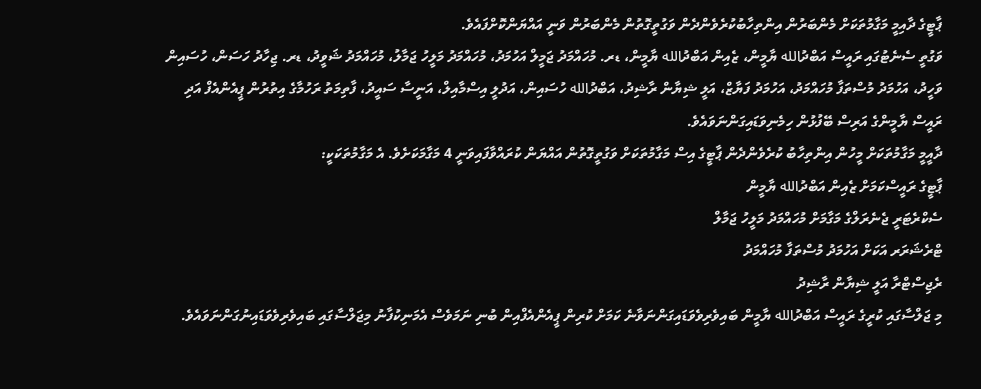ޕާޓީގެ ދާއިމީ މަގާމުތަކަށް މެންބަރުން އިންތިހާބުކުރެވެންދެން ވަގުތީގޮތުން މެންބަރުން ވަނީ އައްޔަންކޮށްފައެވެ.
ވަގުތީ ސެނެޓުގައި ރައީސް އަބްދުالله ޔާމީން، ޒެއިން އަބްދުالله ޔާމީން، ޑރ. މުހައްމަދު ޖަމީލް އަހުމަދު، މުހައްމަދު މަލީހު ޖަމާލު، މުހައްމަދު ޝަވީދު، ޑރ. ޖިހާދު ހަސަން، ހުސައިން ވަހީދު، އަހުމަދު މުސްތަފާ މުހައްމަދު، އަހުމަދު ފަޔާޒް، އަލީ ޝިޔާން ރާޝިދު، އަބްދުالله ހުސައިން، އަދުލީ އިސްމާއިލް، އަނީސާ ސައީދު، ފާތިމަތު ރަހުމާގެ އިތުރުން ޕީއެންއެފް އަދި ރައީސް ޔާމީންގެ އަރިސް ބޭފުޅުން ހިމެނިވަޑައިގަންނަވައެވެ.
ދާއީމީ މަގާމުތަކަށް މީހުން އިންތިހާބު ކުރެވެންދެން ޕާޓީގެ އިސް މަގާމުތަކަށް ވަގުތީގޮތުން އައްޔަން ކުރައްވާފައިވަނީ 4 މަގާމަކަށެވެ. އެ މަގާމުތަކަކީ:
ޕާޓީގެ ރައީސްކަމަށް ޒެއިން އަބްދުالله ޔާމީން
ސެކްރެޓަރީ ޖެނެރަލްގެ މަގާމަށް މުހައްމަދު މަލީހު ޖަމާލް
ޓްރެޝަރަރ އަކަށް އަހުމަދު މުސްތަފާ މުހައްމަދު
ރެޖިސްޓްރާ އަލީ ޝިޔާން ރާޝިދު
މި ޖަލްސާގައި ކުރީގެ ރައީސް އަބްދުالله ޔާމީން ބައިވެރިވެވަޑައިގަންނަވާނެ ކަމަށް ކުރިން ޕީއެންއެފްއިން ބުނި ނަމަވެސް އެމަނިކުފާނު މިޖަލްސާގައި ބައިވެރިވެވަޑައިނުގަންނަވައެވެ.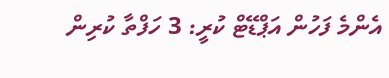އެންމެ ފަހުން އަޕްޑޭޓް ކުރީ: 3 ހަފްތާ ކުރިން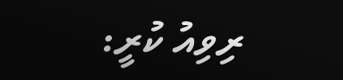ރިވިއު ކުރީ: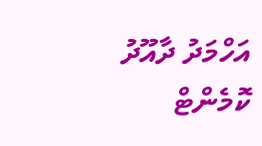އަހްމަދު ދާއޫދު
ކޮމެންޓް